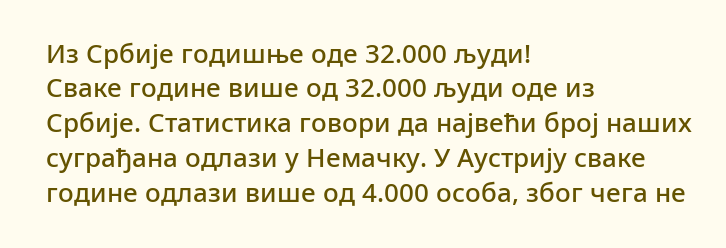Из Србије годишње оде 32.000 људи!
Сваке године више од 32.000 људи оде из Србије. Статистика говори да највећи број наших суграђана одлази у Немачку. У Аустрију сваке године одлази више од 4.000 особа, због чега не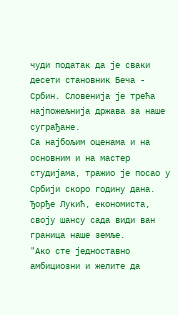чуди податак да је сваки десети становник Беча - Србин. Словенија је трећа најпожељнија држава за наше суграђане.
Са најбољим оценама и на основним и на мастер студијама, тражио је посао у Србији скоро годину дана. Ђорђе Лукић, економиста, своју шансу сада види ван граница наше земље.
"Ако сте једноставно амбициозни и желите да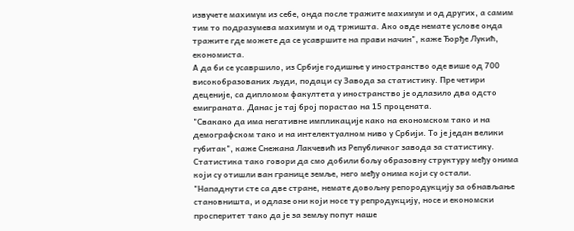извучете маxимум из себе, онда после тражите маxимум и од других, а самим тим то подразумева маxимум и од тржишта. Ако овде немате услове онда тражите где можете да се усавршите на прави начин", каже Ђорђе Лукић, економиста.
А да би се усавршило, из Србије годишње у иностранство оде више од 700 високобразованих људи, подаци су Завода за статистику. Пре четири деценије, са дипломом факултета у иностранство је одлазило два одсто емиграната. Данас је тај број порастао на 15 процената.
"Свакако да има негативне импликације како на економском тако и на демографском тако и на интелектуалном ниво у Србији. То је један велики губитак", каже Снежана Лакчевић из Републичког завода за статистику.
Статистика тако говори да смо добили бољу образовну структуру међу онима који су отишли ван границе земље, него међу онима који су остали.
"Нападнути сте са две стране, немате довољну репородукцију за обнављање становништа, и одлазе они који носе ту репродукцију, носе и економски просперитет тако да је за земљу попут наше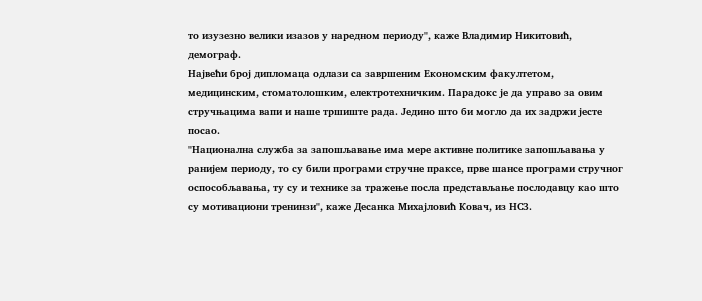то изузезно велики изазов у наредном периоду", каже Владимир Никитовић, демограф.
Највећи број дипломаца одлази са завршеним Економским факултетом, медицинским, стоматолошким, електротехничким. Парадокс је да управо за овим стручњацима вапи и наше тршиште рада. Једино што би могло да их задржи јесте посао.
"Национална служба за запошљавање има мере активне политике запошљавања у ранијем периоду, то су били програми стручне праксе, прве шансе програми стручног оспособљавања, ту су и технике за тражење посла представљање послодавцу као што су мотивациони тренинзи", каже Десанка Михајловић Ковач, из НСЗ.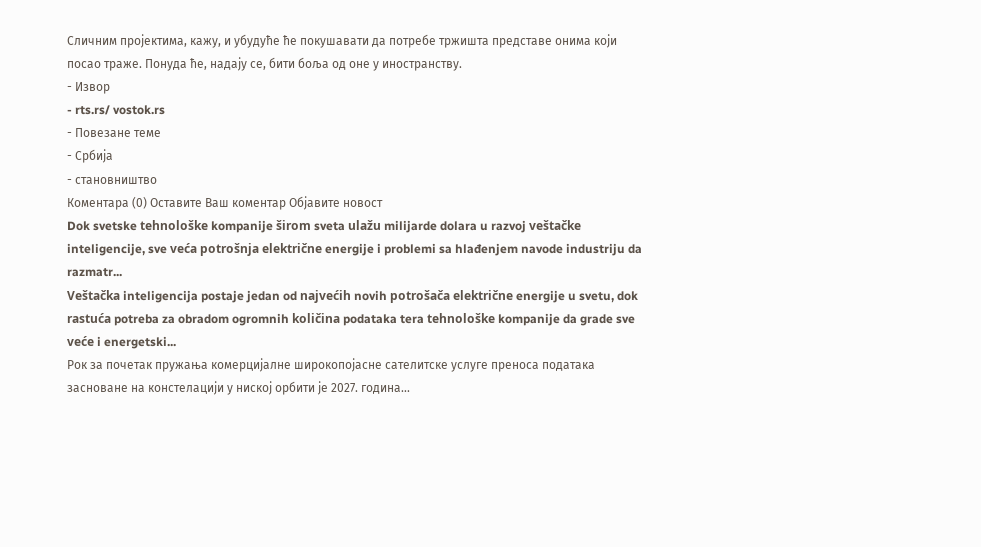Сличним пројектима, кажу, и убудуће ће покушавати да потребе тржишта представе онима који посао траже. Понуда ће, надају се, бити боља од оне у иностранству.
- Извор
- rts.rs/ vostok.rs
- Повезане теме
- Србија
- становништво
Коментара (0) Оставите Ваш коментар Објавите новост
Dok svetske tehnološke kompanije širom sveta ulažu milijarde dolara u razvoj veštačke inteligencije, sve veća potrošnja električne energije i problemi sa hlađenjem navode industriju da razmatr...
Veštačka inteligencija postaje jedan od najvećih novih potrošača električne energije u svetu, dok rastuća potreba za obradom ogromnih količina podataka tera tehnološke kompanije da grade sve veće i energetski...
Рок за почетак пружања комерцијалне широкопојасне сателитске услуге преноса података засноване на констелацији у ниској орбити је 2027. година...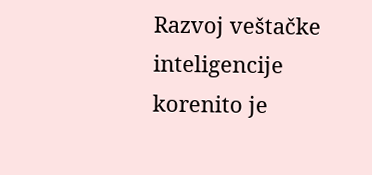Razvoj veštačke inteligencije korenito je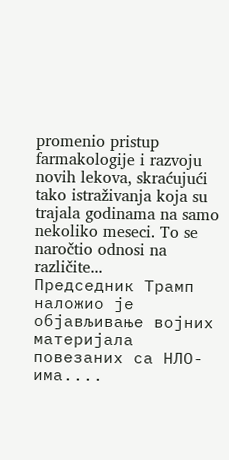promenio pristup farmakologije i razvoju novih lekova, skraćujući tako istraživanja koja su trajala godinama na samo nekoliko meseci. To se naročtio odnosi na različite...
Председник Трамп наложио је објављивање војних материјала повезаних са НЛО-има....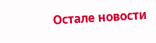Остале новости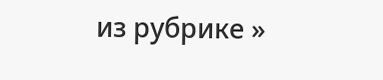из рубрике »